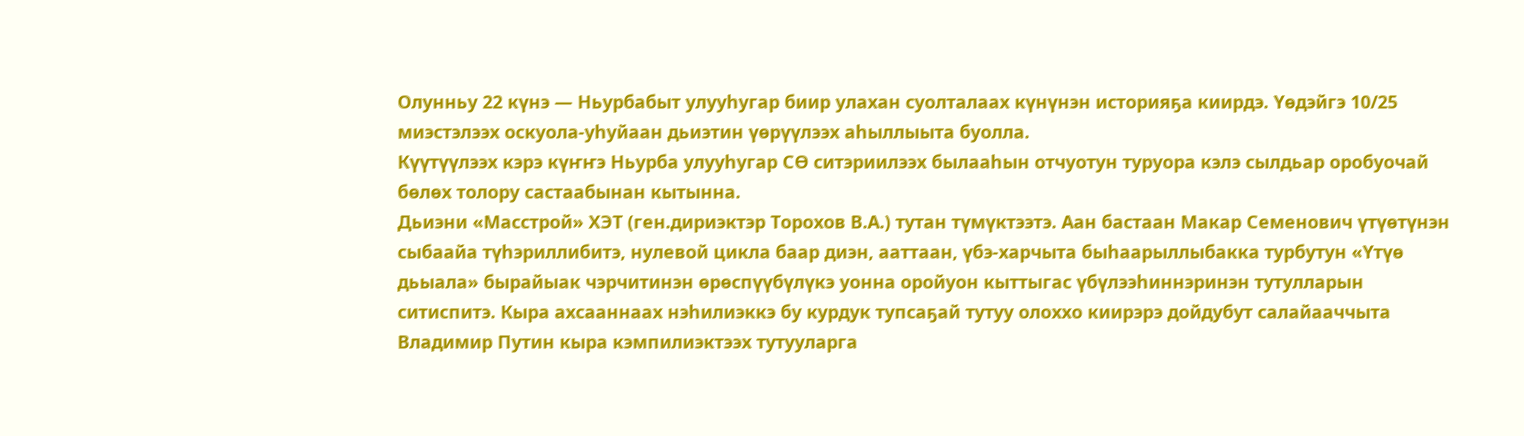Олунньу 22 күнэ — Ньурбабыт улууһугар биир улахан суолталаах күнүнэн историяҕа киирдэ. Үөдэйгэ 10/25 миэстэлээх оскуола-уһуйаан дьиэтин үөрүүлээх аһыллыыта буолла.
Күүтүүлээх кэрэ күҥҥэ Ньурба улууһугар СӨ ситэриилээх былааһын отчуотун туруора кэлэ сылдьар оробуочай бөлөх толору састаабынан кытынна.
Дьиэни «Масстрой» ХЭТ (ген.дириэктэр Торохов В.А.) тутан түмүктээтэ. Аан бастаан Макар Семенович үтүөтүнэн сыбаайа түһэриллибитэ, нулевой цикла баар диэн, ааттаан, үбэ-харчыта быһаарыллыбакка турбутун «Үтүө дьыала» бырайыак чэрчитинэн өрөспүүбүлүкэ уонна оройуон кыттыгас үбүлээһиннэринэн тутулларын ситиспитэ. Кыра ахсааннаах нэһилиэккэ бу курдук тупсаҕай тутуу олоххо киирэрэ дойдубут салайааччыта Владимир Путин кыра кэмпилиэктээх тутууларга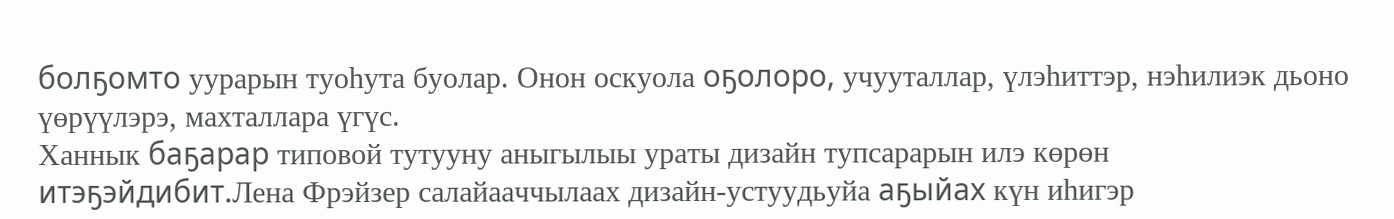болҕомто уурарын туоһута буолар. Онон оскуола оҕолоро, учууталлар, үлэһиттэр, нэһилиэк дьоно үөрүүлэрэ, махталлара үгүс.
Ханнык баҕарар типовой тутууну аныгылыы ураты дизайн тупсарарын илэ көрөн итэҕэйдибит.Лена Фрэйзер салайааччылаах дизайн-устуудьуйа аҕыйах күн иһигэр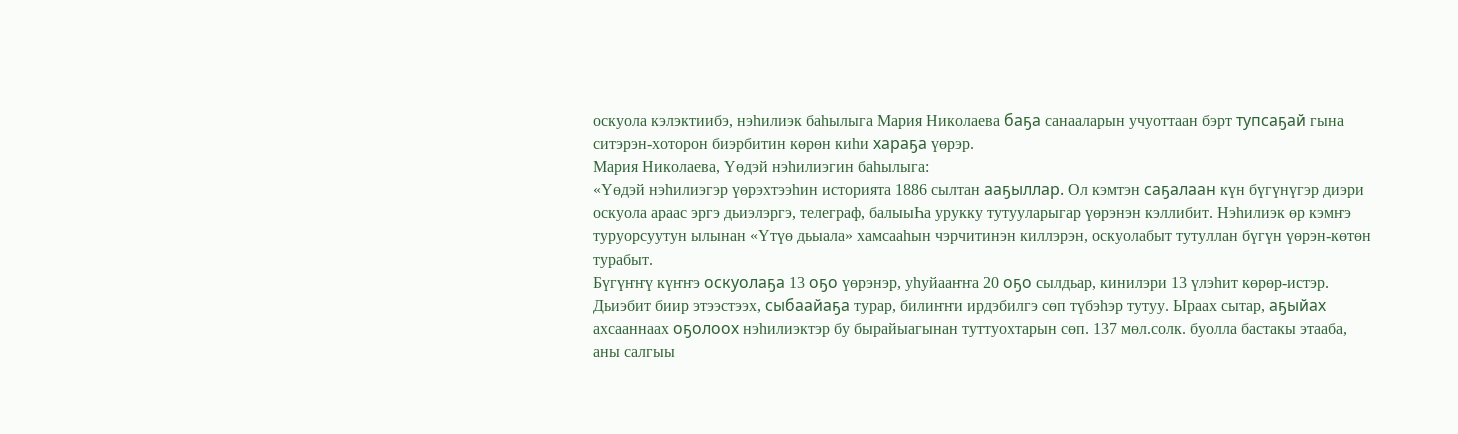оскуола кэлэктиибэ, нэһилиэк баһылыга Мария Николаева баҕа санааларын учуоттаан бэрт тупсаҕай гына ситэрэн-хоторон биэрбитин көрөн киһи хараҕа үөрэр.
Мария Николаева, Үөдэй нэһилиэгин баһылыга:
«Үөдэй нэһилиэгэр үөрэхтээһин историята 1886 сылтан ааҕыллар. Ол кэмтэн саҕалаан күн бүгүнүгэр диэри оскуола араас эргэ дьиэлэргэ, телеграф, балыыҺа урукку тутууларыгар үөрэнэн кэллибит. Нэһилиэк өр кэмҥэ туруорсуутун ылынан «Үтүө дьыала» хамсааһын чэрчитинэн киллэрэн, оскуолабыт тутуллан бүгүн үөрэн-көтөн турабыт.
Бүгүҥҥү күҥҥэ оскуолаҕа 13 оҕо үөрэнэр, уһуйааҥҥа 20 оҕо сылдьар, кинилэри 13 үлэһит көрөр-истэр. Дьиэбит биир этээстээх, сыбаайаҕа турар, билиҥҥи ирдэбилгэ сөп түбэһэр тутуу. Ыраах сытар, аҕыйах ахсааннаах оҕолоох нэһилиэктэр бу бырайыагынан туттуохтарын сөп. 137 мөл.солк. буолла бастакы этааба, аны салгыы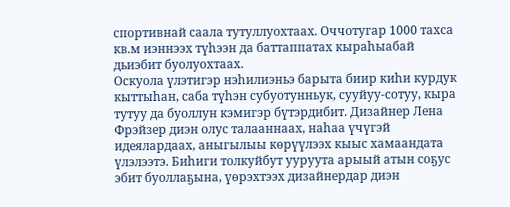спортивнай саала тутуллуохтаах. Оччотугар 1000 тахса кв.м иэннээх түһээн да баттаппатах кыраһыабай дьиэбит буолуохтаах.
Оскуола үлэтигэр нэһилиэньэ барыта биир киһи курдук кыттыһан, саба түһэн субуотунньук, сууйуу-сотуу, кыра тутуу да буоллун кэмигэр бүтэрдибит. Дизайнер Лена Фрэйзер диэн олус талааннаах, наһаа үчүгэй идеялардаах, аныгылыы көрүүлээх кыыс хамаандата үлэлээтэ. Биһиги толкуйбут ууруута арыый атын соҕус эбит буоллаҕына, үөрэхтээх дизайнердар диэн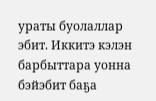ураты буолаллар эбит. Иккитэ кэлэн барбыттара уонна бэйэбит баҕа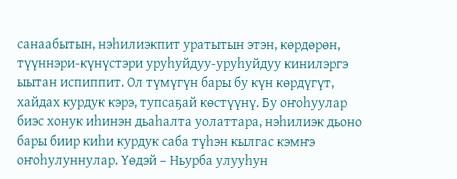санаабытын, нэһилиэкпит уратытын этэн, көрдөрөн, түүннэри-күнүстэри уруһуйдуу-уруһуйдуу кинилэргэ ыытан испиппит. Ол түмүгүн бары бу күн көрдүгүт, хайдах курдук кэрэ, тупсаҕай көстүүнү. Бу оҥоһуулар биэс хонук иһинэн дьаһалта уолаттара, нэһилиэк дьоно бары биир киһи курдук саба түһэн кылгас кэмҥэ оҥоһулуннулар. Үөдэй – Ньурба улууһун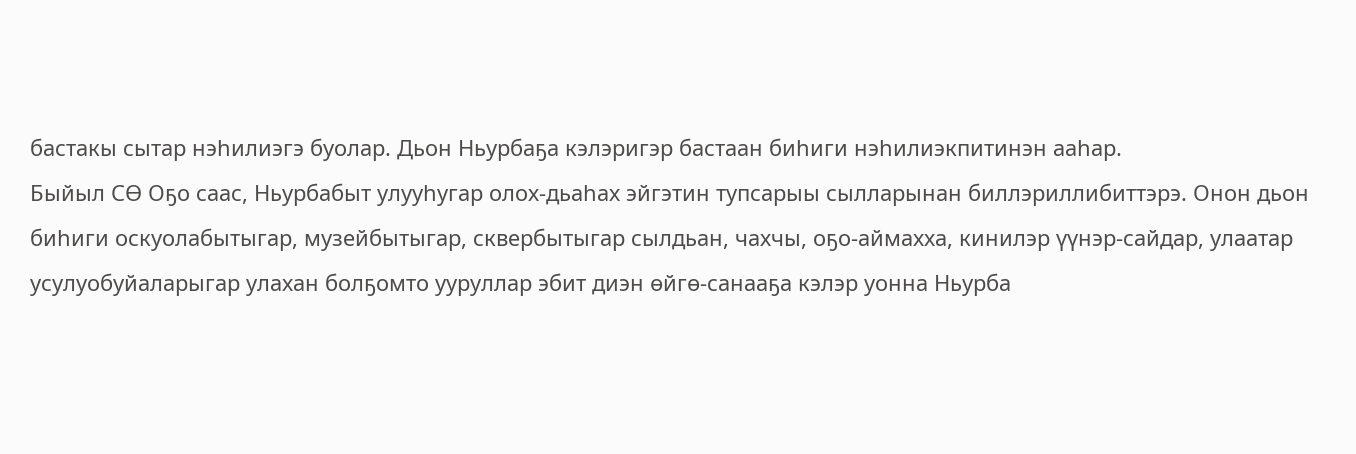бастакы сытар нэһилиэгэ буолар. Дьон Ньурбаҕа кэлэригэр бастаан биһиги нэһилиэкпитинэн ааһар.
Быйыл СӨ Оҕо саас, Ньурбабыт улууһугар олох-дьаһах эйгэтин тупсарыы сылларынан биллэриллибиттэрэ. Онон дьон биһиги оскуолабытыгар, музейбытыгар, сквербытыгар сылдьан, чахчы, оҕо-аймахха, кинилэр үүнэр-сайдар, улаатар усулуобуйаларыгар улахан болҕомто ууруллар эбит диэн өйгө-санааҕа кэлэр уонна Ньурба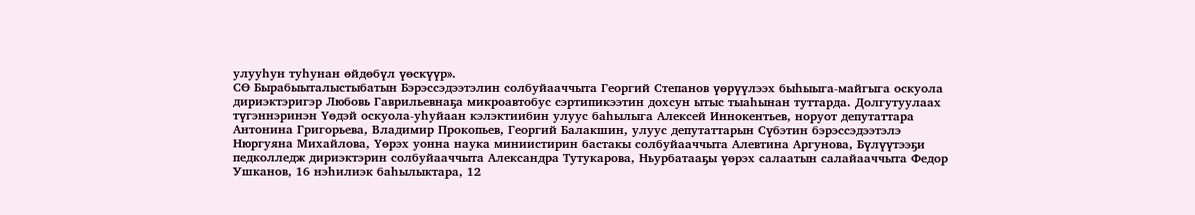улууһун туһунан өйдөбүл үөскүүр».
СӨ Бырабыыталыстыбатын Бэрэссэдээтэлин солбуйааччыта Георгий Степанов үөрүүлээх быһыыга-майгыга оскуола дириэктэригэр Любовь Гаврильевнаҕа микроавтобус сэртипикээтин дохсун ытыс тыаһынан туттарда. Долгутуулаах түгэннэринэн Үөдэй оскуола-уһуйаан кэлэктиибин улуус баһылыга Алексей Иннокентьев, норуот депутаттара Антонина Григорьева, Владимир Прокопьев, Георгий Балакшин, улуус депутаттарын Сүбэтин бэрэссэдээтэлэ Нюргуяна Михайлова, Үөрэх уонна наука миниистирин бастакы солбуйааччыта Алевтина Аргунова, Бүлүүтээҕи педколледж дириэктэрин солбуйааччыта Александра Тутукарова, Ньурбатааҕы үөрэх салаатын салайааччыта Федор Ушканов, 16 нэһилиэк баһылыктара, 12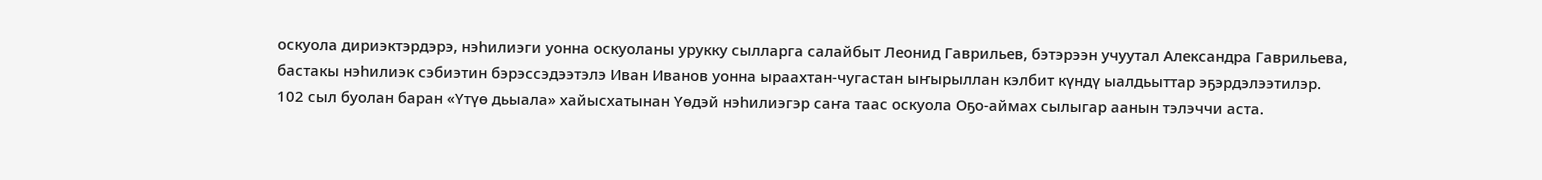оскуола дириэктэрдэрэ, нэһилиэги уонна оскуоланы урукку сылларга салайбыт Леонид Гаврильев, бэтэрээн учуутал Александра Гаврильева, бастакы нэһилиэк сэбиэтин бэрэссэдээтэлэ Иван Иванов уонна ыраахтан-чугастан ыҥырыллан кэлбит күндү ыалдьыттар эҕэрдэлээтилэр.
102 сыл буолан баран «Үтүө дьыала» хайысхатынан Үөдэй нэһилиэгэр саҥа таас оскуола Оҕо-аймах сылыгар аанын тэлэччи аста.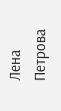Лена Петрова